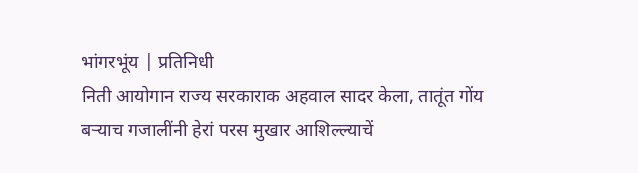भांगरभूंय | प्रतिनिधी
निती आयोगान राज्य सरकाराक अहवाल सादर केला, तातूंत गोंय बऱ्याच गजालींनी हेरां परस मुखार आशिल्ल्याचें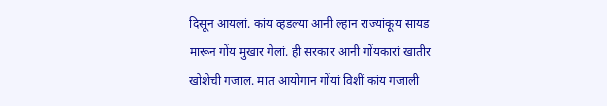दिसून आयलां. कांय व्हडल्या आनी ल्हान राज्यांकूय सायड मारून गोंय मुखार गेलां. ही सरकार आनी गोंयकारां खातीर खोशेची गजाल. मात आयोगान गोंयां विशीं कांय गजाली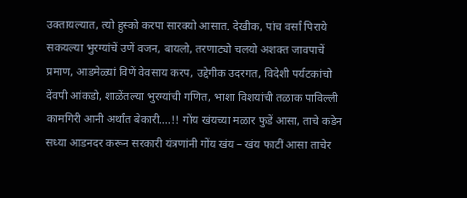उक्तायल्यात, त्यो हुस्को करपा सारक्यो आसात. देखीक, पांच वर्सां पिराये सकयल्या भुरग्यांचें उणें वजन, बायलो, तरणाट्यो चलयो अशक्त जावपाचें प्रमाण, आडमेळ्यां विणें वेवसाय करप, उद्देगीक उदरगत, विदेशी पर्यटकांचो देंवपी आंकडो, शाळेंतल्या भुरग्यांची गणित, भाशा विशयांची तळाक पाविल्ली कामगिरी आनी अर्थांत बेकारी….!! गोंय खंयच्या मळार फुडें आसा, ताचे कडेन सध्या आडनदर करून सरकारी यंत्रणांनी गोंय खंय – खंय फाटीं आसा ताचेर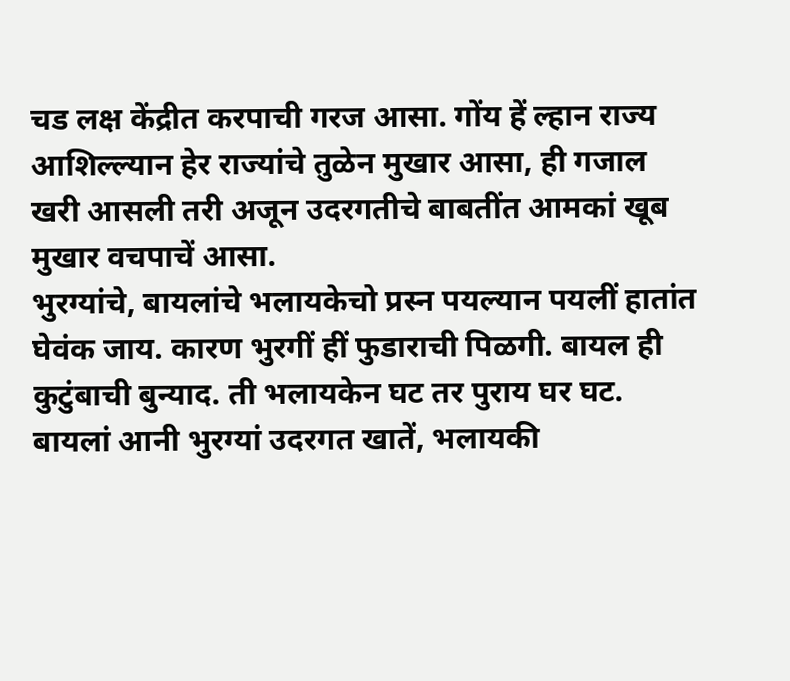चड लक्ष केंद्रीत करपाची गरज आसा. गोंय हें ल्हान राज्य आशिल्ल्यान हेर राज्यांचे तुळेन मुखार आसा, ही गजाल खरी आसली तरी अजून उदरगतीचे बाबतींत आमकां खूब मुखार वचपाचें आसा.
भुरग्यांचे, बायलांचे भलायकेचो प्रस्न पयल्यान पयलीं हातांत घेवंक जाय. कारण भुरगीं हीं फुडाराची पिळगी. बायल ही कुटुंबाची बुन्याद. ती भलायकेन घट तर पुराय घर घट. बायलां आनी भुरग्यां उदरगत खातें, भलायकी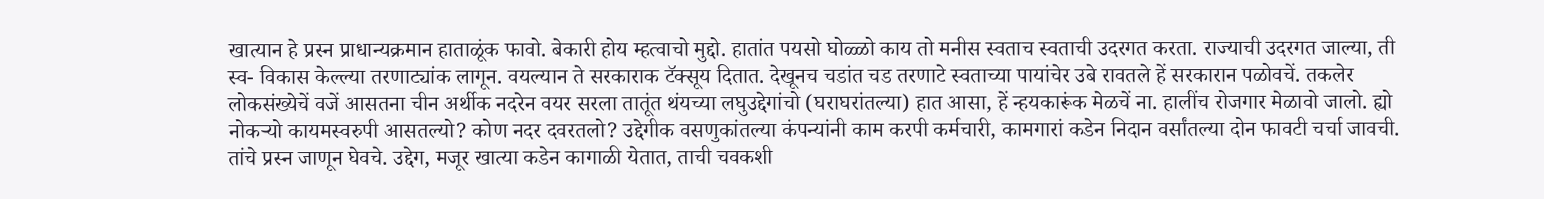खात्यान हे प्रस्न प्राधान्यक्रमान हाताळूंक फावो. बेकारी होय म्हत्वाचो मुद्दो. हातांत पयसो घोळ्ळो काय तो मनीस स्वताच स्वताची उदरगत करता. राज्याची उदरगत जाल्या, ती स्व- विकास केल्ल्या तरणाट्यांक लागून. वयल्यान ते सरकाराक टॅक्सूय दितात. देखूनच चडांत चड तरणाटे स्वताच्या पायांचेर उबे रावतले हें सरकारान पळोवचें. तकलेर लोकसंख्येचें वजें आसतना चीन अर्थीक नदरेन वयर सरला तातूंत थंयच्या लघुउद्देगांचो (घराघरांतल्या) हात आसा, हें न्हयकारूंक मेळचें ना. हालींच रोजगार मेळावो जालो. ह्यो नोकऱ्यो कायमस्वरुपी आसतल्यो? कोण नदर दवरतलो? उद्देगीक वसणुकांतल्या कंपन्यांनी काम करपी कर्मचारी, कामगारां कडेन निदान वर्सांतल्या दोन फावटी चर्चा जावची. तांचे प्रस्न जाणून घेवचे. उद्देग, मजूर खात्या कडेन कागाळी येतात, ताची चवकशी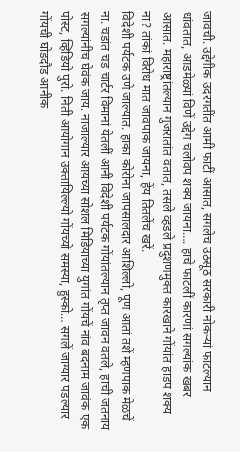जावची. उद्देगीक उदरगतींत आमी फाटीं आसात, सगलेच उठसूठ सरकारी नोकऱ्यां फाटल्यान धांवतात, आडमेळ्यां विणें उद्देग चलोवप शक्य जायना…. हाचे फाटलीं कारणां सगल्यांक खबर आसात. महाराष्ट्रांतल्यान गुजरातांत वतात, तसले व्हडले प्रदुशणमुक्त कारखाने गोंयांत हाडप शक्य ना? तांकां विरोध मात जावपाक जायना, हेंय तितलेंच खरें.
विदेशी पर्यटक उणे जाल्यात. हाका कोरोना जापसालदार आशिल्लो, पूण आतां तशें म्हणपाक मेळचें ना. चडांत चड चार्टर विमानां येतलीं आनी विदेशी पर्यटक गोंयांतल्यान तृप्त जावन वतले, हाची जतनाय सगल्यांनीच घेवंक जाय. नाजाल्यार आयच्या सोशल मिडियाच्या युगांत गोंयचें नांव बदनाम जावंक एक पोस्ट, व्हिडियो पुरो. निती आयोगान उक्तायिल्ल्यो गोंयच्यो समस्या, हुस्को… सगलें जाग्यार पडल्यार गोंयची घोडदौड आनीक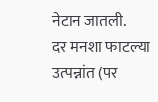नेटान जातली.
दर मनशा फाटल्या उत्पन्नांत (पर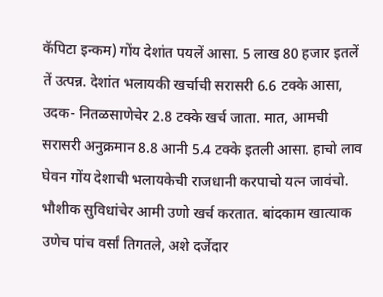कॅपिटा इन्कम) गोंय देशांत पयलें आसा. 5 लाख 80 हजार इतलें तें उत्पन्न. देशांत भलायकी खर्चाची सरासरी 6.6 टक्के आसा, उदक- नितळसाणेचेर 2.8 टक्के खर्च जाता. मात, आमची सरासरी अनुक्रमान 8.8 आनी 5.4 टक्के इतली आसा. हाचो लाव घेवन गोंय देशाची भलायकेची राजधानी करपाचो यत्न जावंचो. भौशीक सुविधांचेर आमी उणो खर्च करतात. बांदकाम खात्याक उणेच पांच वर्सां तिगतले, अशे दर्जेदार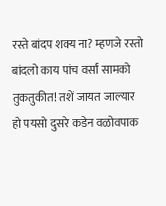रस्ते बांदप शक्य ना? म्हणजे रस्तो बांदलो काय पांच वर्सां सामको तुकतुकीत! तशें जायत जाल्यार हो पयसो दुसरे कडेन वळोवपाक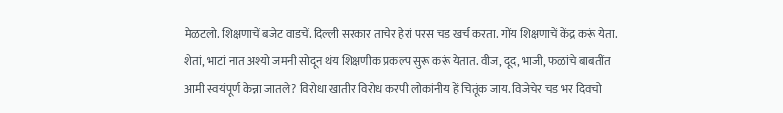मेळटलो. शिक्षणाचें बजेट वाडचें. दिल्ली सरकार ताचेर हेरां परस चड खर्च करता. गोंय शिक्षणाचें केंद्र करूं येता. शेतां, भाटां नात अश्यो जमनी सोदून थंय शिक्षणीक प्रकल्प सुरू करूं येतात. वीज, दूद, भाजी, फळांचे बाबतींत आमी स्वयंपूर्ण केन्ना जातले? विरोधा खातीर विरोध करपी लोकांनीय हें चितूंक जाय. विजेचेर चड भर दिवचो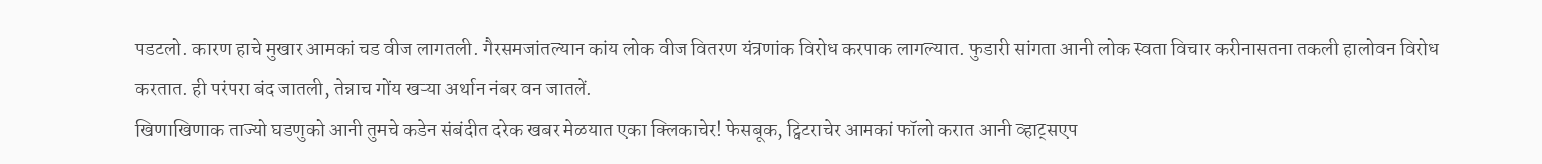पडटलो. कारण हाचे मुखार आमकां चड वीज लागतली. गैरसमजांतल्यान कांय लोक वीज वितरण यंत्रणांक विरोध करपाक लागल्यात. फुडारी सांगता आनी लोक स्वता विचार करीनासतना तकली हालोवन विरोध करतात. ही परंपरा बंद जातली, तेन्नाच गोंय खऱ्या अर्थान नंबर वन जातलें.
खिणाखिणाक ताज्यो घडणुको आनी तुमचे कडेन संबंदीत दरेक खबर मेळयात एका क्लिकाचेर! फेसबूक, ट्विटराचेर आमकां फॉलो करात आनी व्हाट्सएप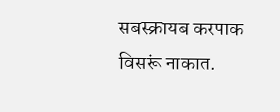सबस्क्रायब करपाक विसरूं नाकात.